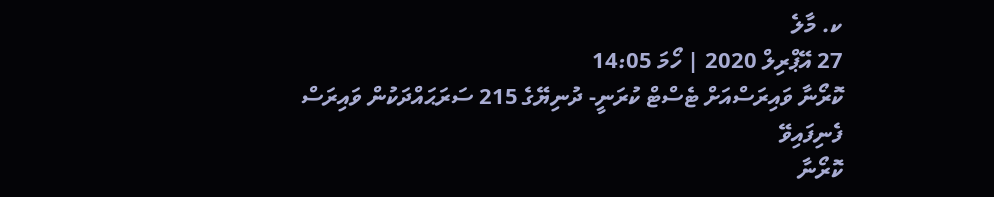ކ. މާލެ
27 އޭޕްރިލް 2020 | ހޯމަ 14:05
ކޮރޯނާ ވައިރަސްއަށް ޓެސްޓް ކުރަނީ- ދުނިޔޭގެ 215 ސަރަޙައްދަކުން ވައިރަސް ފެނިފައިވޭ
ކޮރޯނާ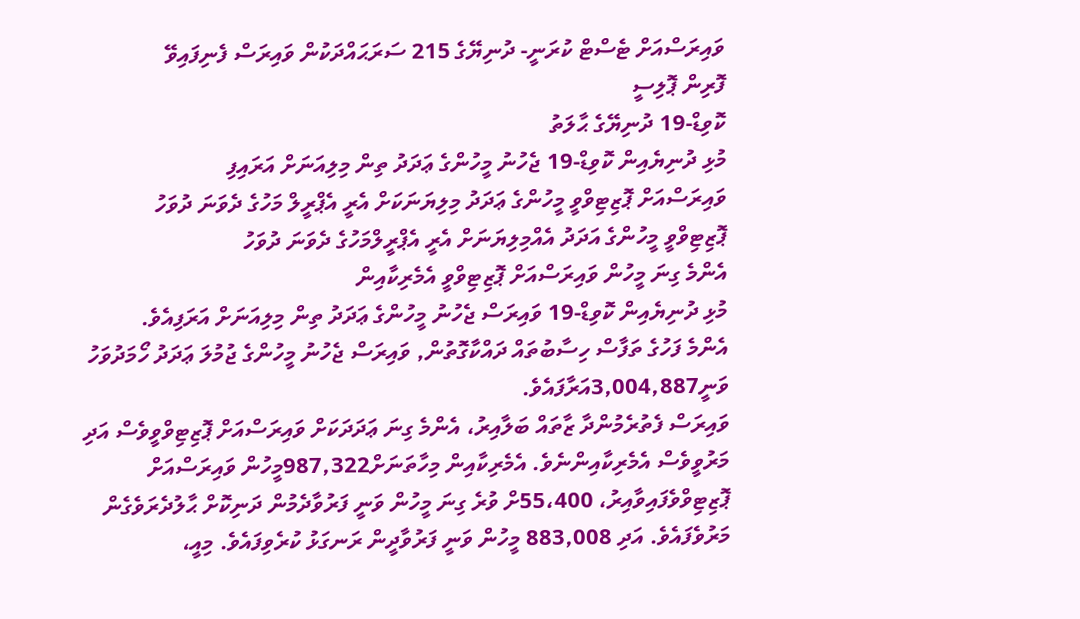ވައިރަސްއަށް ޓެސްޓް ކުރަނީ- ދުނިޔޭގެ 215 ސަރަޙައްދަކުން ވައިރަސް ފެނިފައިވޭ
ފޮރިން ޕޮލިސީ
ކޮވިޑް-19 ދުނިޔޭގެ ޙާލަތު
މުޅި ދުނިޔެއިން ކޮވިޑް-19 ޖެހުނު މީހުންގެ ޢަދަދު ތިން މިލިއަނަށް އަރައިފި
ވައިރަސްއަށް ޕޮޒިޓިވްވީ މީހުންގެ ޢަދަދު މިލިޔަނަކަށް އެރީ އެޕްރީލް މަހުގެ ދެވަނަ ދުވަހު
ޕޮޒިޓިވްވީ މީހުންގެ އަދަދު އެއްމިލިޔަނަށް އެރީ އެޕްރީލްމަހުގެ ދެވަނަ ދުވަހު
އެންމެ ގިނަ މީހުން ވައިރަސްއަށް ޕޮޒިޓިވްވީ އެމެރިކާއިން
މުޅި ދުނިޔެއިން ކޮވިޑް-19 ވައިރަސް ޖެހުނު މީހުންގެ ޢަދަދު ތިން މިލިއަނަށް އަރަފިއެވެ.
އެންމެ ފަހުގެ ތަފާސް ހިސާބުތައް ދައްކާގޮތުން, ވައިރަސް ޖެހުނު މީހުންގެ ޖުމުލަ ޢަދަދު ހޯމަދުވަހު ވަނީ3,004,887އަރާފައެވެ.
ވައިރަސް ފެތުރެމުންދާ ޒާތައް ބަލާއިރު، އެންމެ ގިނަ ޢަދަދަކަށް ވައިރަސްއަށް ޕޮޒިޓިވްވީވެސް އަދި މަރުވީވެސް އެމެރިކާއިންނެވެ. އެމެރިކާއިން މިހާތަނަށް987,322މީހުން ވައިރަސްއަށް ޕޮޒިޓިވްވެފައިވާއިރު، 55،400ށް ވުރެ ގިނަ މީހުން ވަނީ ފަރުވާދެމުން ދަނިކޮށް ޙާލުދެރަވެގެން މަރުވެފައެވެ. އަދި 883,008 މީހުން ވަނީ ފަރުވާދީން ރަނގަޅު ކުރެވިފައެވެ. މިއީ،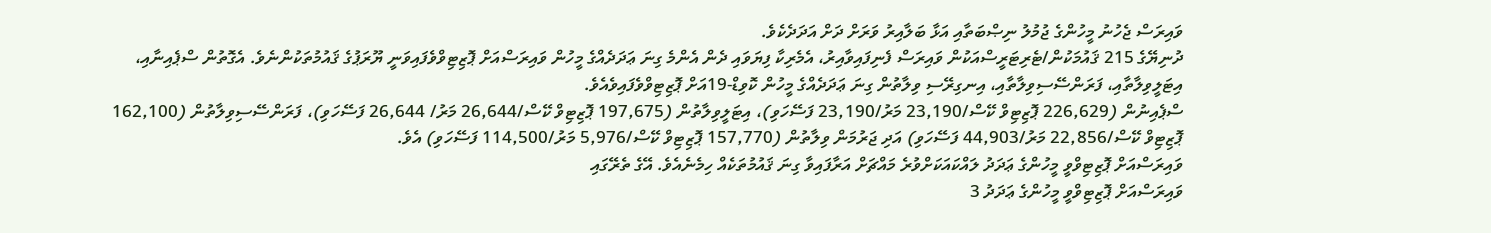ވައިރަސް ޖެހުނު މީހުންގެ ޖުމުލު ނިޞްބަތާއި އަޅާ ބަލާއިރު ވަރަށް ދަށް އަދަދެކެވެ.
ދުނިޔޭގެ 215 ޤައުމަކުން/ޓެރިޓަރީސްއަކުން ވައިރަސް ފެނިފައިވާއިރު، އެމެރިކާ ފިޔަވައި ދެން އެންމެ ގިނަ ޢަދަދެއްގެ މީހުން ވައިރަސްއަށް ޕޮޒިޓިވްވެފައިވަނީ ޔޫރަޕުގެ ޤައުމުތަކުންނެވެ. އެގޮތުން ސްޕެއިނާއި، އިޓަލީވިލާތާއި، ފަރަންސޭސިވިލާތާއި، އިނގިރޭސި ވިލާތުން ގިނަ ޢަދަދެއްގެ މީހުން ކޮވިޑް-19އަށް ޕޮޒިޓިވްވެފައިވެއެވެ.
ސްޕެއިނުން (226,629 ޕޮޒިޓިވް ކޭސް/23,190 މަރު/23,190 ފަސޭހަވި)، އިޓަލީވިލާތުން (197,675 ޕޮޒިޓިވް ކޭސް/26,644 މަރު/ 26,644 ފަސޭހަވި)، ފަރަންސޭސިވިލާތުން (162,100 ޕޮޒިޓިވް ކޭސް/22,856 މަރު/44,903 ފަސޭހަވި) އަދި ޖަރުމަން ވިލާތުން (157,770 ޕޮޒިޓިވް ކޭސް/5,976 މަރު/114,500 ފަސޭހަވި) އެވެ.
ވައިރަސްއަށް ޕޮޒިޓިވްވީ މީހުންގެ ޢަދަދު ލައްކައަކަށްވުރެ މައްޗަށް އަރާފައިވާ ގިނަ ޤައުމުތަކެއް ހިމެނެއެވެ. އޭގެ ތެރޭގައި
ވައިރަސްއަށް ޕޮޒިޓިވްވީ މީހުންގެ ޢަދަދު 3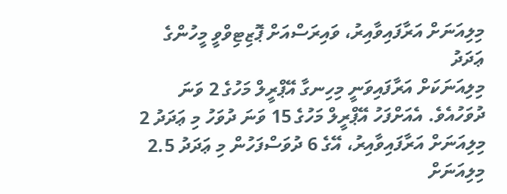މިލިއަނަށް އަރާފައިވާއިރު، ވައިރަސްއަށް ޕޮޒިޓިވްވީ މީހުންގެ ޢަދަދު
މިލިއަނަކަށް އަރާފައިވަނީ މިހިނގާ އޭޕްރީލް މަހުގެ 2 ވަނަ ދުވަހުއެވެ. އެއަށްފަހު އޭޕްރީލް މަހުގެ 15 ވަނަ ދުވަހު މި ޢަދަދު 2 މިލިއަނަށް އަރާފައިވާއިރު، އޭގެ 6 ދުވަސްފަހުން މި ޢަދަދު 2.5 މިލިއަނަށް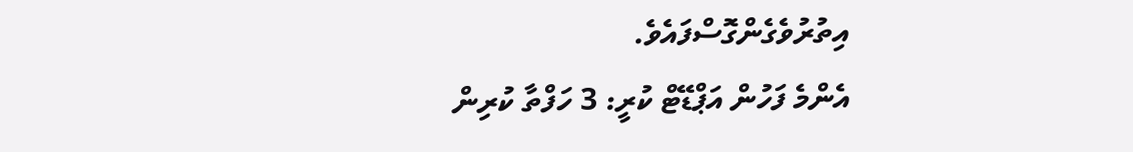އިތުރުވެގެންގޮސްފައެވެ.
އެންމެ ފަހުން އަޕްޑޭޓް ކުރީ: 3 ހަފްތާ ކުރިން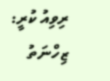ރިވިއު ކުރީ: ޒިހްނަތު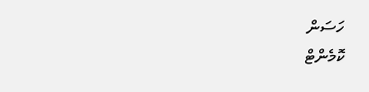ހަސަން
ކޮމެންޓް